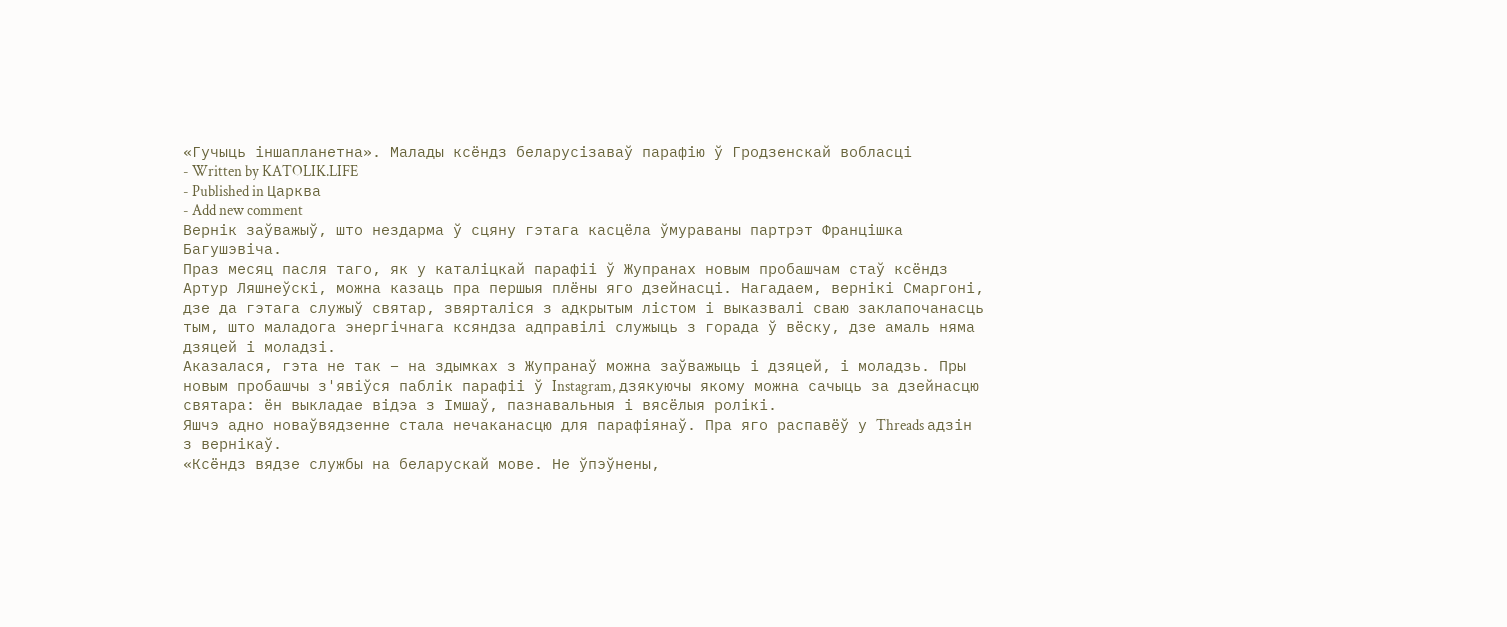«Гучыць іншапланетна». Малады ксёндз беларусізаваў парафію ў Гродзенскай вобласці
- Written by KATOLIK.LIFE
- Published in Царква
- Add new comment
Вернік заўважыў, што нездарма ў сцяну гэтага касцёла ўмураваны партрэт Францішка Багушэвіча.
Праз месяц пасля таго, як у каталіцкай парафіі ў Жупранах новым пробашчам стаў ксёндз Артур Ляшнеўскі, можна казаць пра першыя плёны яго дзейнасці. Нагадаем, вернікі Смаргоні, дзе да гэтага служыў святар, звярталіся з адкрытым лістом і выказвалі сваю заклапочанасць тым, што маладога энергічнага ксяндза адправілі служыць з горада ў вёску, дзе амаль няма дзяцей і моладзі.
Аказалася, гэта не так – на здымках з Жупранаў можна заўважыць і дзяцей, і моладзь. Пры новым пробашчы з'явіўся паблік парафіі ў Instagram, дзякуючы якому можна сачыць за дзейнасцю святара: ён выкладае відэа з Імшаў, пазнавальныя і вясёлыя ролікі.
Яшчэ адно новаўвядзенне стала нечаканасцю для парафіянаў. Пра яго распавёў у Threads адзін з вернікаў.
«Ксёндз вядзе службы на беларускай мове. Не ўпэўнены,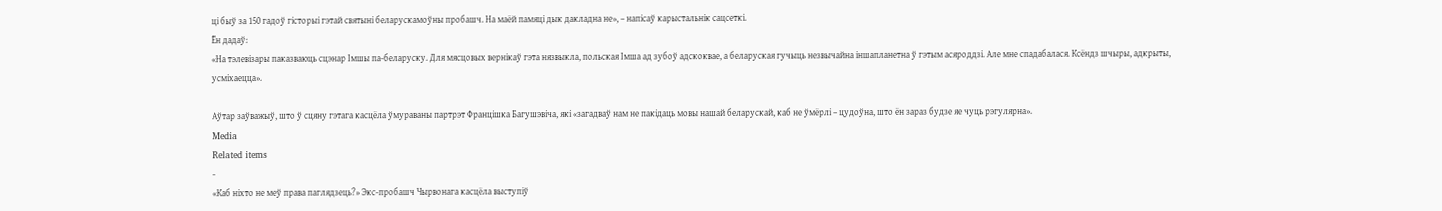ці быў за 150 гадоў гісторыі гэтай святыні беларускамоўны пробашч. На маёй памяці дык дакладна не», – напісаў карыстальнік сацсеткі.
Ён дадаў:
«На тэлевізары паказваюць сцэнар Імшы па-беларуску. Для мясцовых вернікаў гэта нязвыкла, польская Імша ад зубоў адскоквае, а беларуская гучыць незвычайна іншапланетна ў гэтым асяроддзі. Але мне спадабалася. Ксёндз шчыры, адкрыты, усміхаецца».

Аўтар заўважыў, што ў сцяну гэтага касцёла ўмураваны партрэт Францішка Багушэвіча, які «загадваў нам не пакідаць мовы нашай беларускай, каб не ўмёрлі – цудоўна, што ён зараз будзе яе чуць рэгулярна».
Media
Related items
-
«Каб ніхто не меў права паглядзець?» Экс-пробашч Чырвонага касцёла выступіў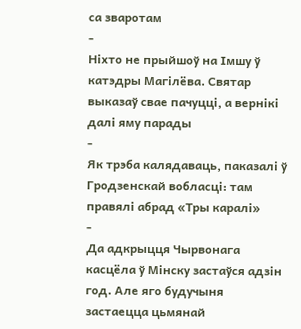са зваротам
-
Ніхто не прыйшоў на Імшу ў катэдры Магілёва. Святар выказаў свае пачуцці, а вернікі далі яму парады
-
Як трэба калядаваць, паказалі ў Гродзенскай вобласці: там правялі абрад «Тры каралі»
-
Да адкрыцця Чырвонага касцёла ў Мінску застаўся адзін год. Але яго будучыня застаецца цьмянай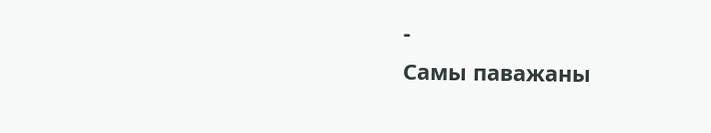-
Самы паважаны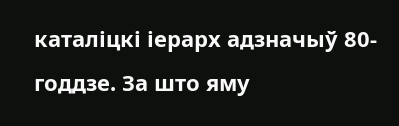каталіцкі іерарх адзначыў 80-годдзе. За што яму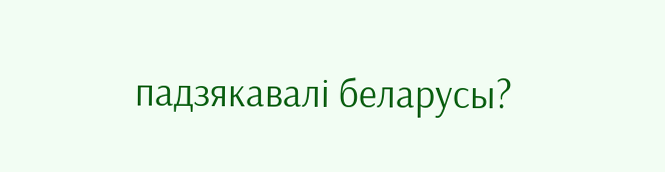падзякавалі беларусы?